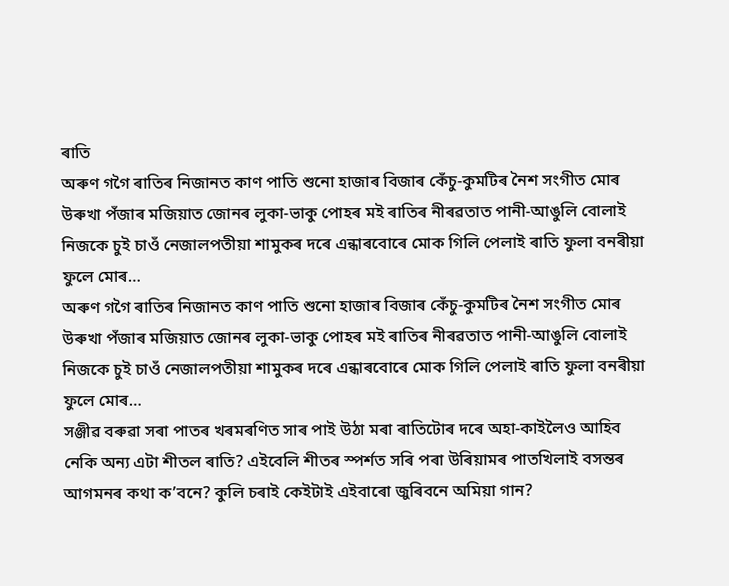ৰাতি
অৰুণ গগৈ ৰাতিৰ নিজানত কাণ পাতি শুনো হাজাৰ বিজাৰ কেঁচু-কুমটিৰ নৈশ সংগীত মোৰ উৰুখা পঁজাৰ মজিয়াত জোনৰ লুকা-ভাকু পোহৰ মই ৰাতিৰ নীৰৱতাত পানী-আঙুলি বোলাই নিজকে চুই চাওঁ নেজালপতীয়া শামুকৰ দৰে এন্ধাৰবোৰে মোক গিলি পেলাই ৰাতি ফুলা বনৰীয়া ফুলে মোৰ…
অৰুণ গগৈ ৰাতিৰ নিজানত কাণ পাতি শুনো হাজাৰ বিজাৰ কেঁচু-কুমটিৰ নৈশ সংগীত মোৰ উৰুখা পঁজাৰ মজিয়াত জোনৰ লুকা-ভাকু পোহৰ মই ৰাতিৰ নীৰৱতাত পানী-আঙুলি বোলাই নিজকে চুই চাওঁ নেজালপতীয়া শামুকৰ দৰে এন্ধাৰবোৰে মোক গিলি পেলাই ৰাতি ফুলা বনৰীয়া ফুলে মোৰ…
সঞ্জীৱ বৰুৱা সৰা পাতৰ খৰমৰণিত সাৰ পাই উঠা মৰা ৰাতিটোৰ দৰে অহা-কাইলৈও আহিব নেকি অন্য এটা শীতল ৰাতি? এইবেলি শীতৰ স্পৰ্শত সৰি পৰা উৰিয়ামৰ পাতখিলাই বসন্তৰ আগমনৰ কথা ক’বনে? কুলি চৰাই কেইটাই এইবাৰো জুৰিবনে অমিয়া গান?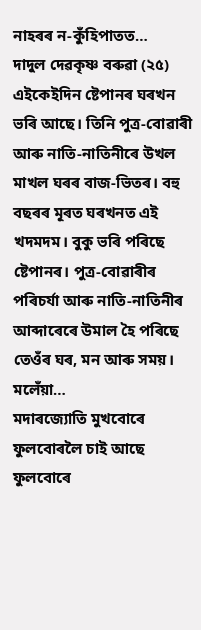নাহৰৰ ন-কুঁহিপাতত…
দাদুল দেৱকৃষ্ণ বৰুৱা (২৫) এইকেইদিন ষ্টেপানৰ ঘৰখন ভৰি আছে। তিনি পুত্ৰ-বোৱাৰী আৰু নাতি-নাতিনীৰে উখল মাখল ঘৰৰ বাজ-ভিতৰ। বহু বছৰৰ মূৰত ঘৰখনত এই খদমদম। বুকু ভৰি পৰিছে ষ্টেপানৰ। পুত্ৰ-বোৱাৰীৰ পৰিচৰ্যা আৰু নাতি-নাতিনীৰ আব্দাৰেৰে উমাল হৈ পৰিছে তেওঁৰ ঘৰ, মন আৰু সময়। মলেঁয়া…
মদাৰজ্যোতি মুখবোৰে ফুলবোৰলৈ চাই আছে ফুলবোৰে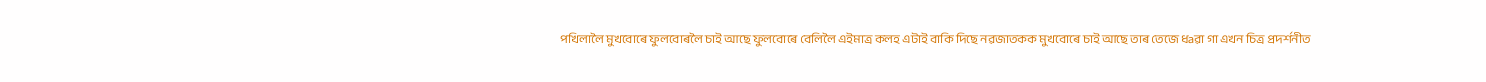পখিলালৈ মুখবোৰে ফুলবোৰলৈ চাই আছে ফুলবোৰে বেলিলৈ এইমাত্ৰ কলহ এটাই বাকি দিছে নৱজাতকক মুখবোৰে চাই আছে তাৰ তেজে ধaৱা গা এখন চিত্ৰ প্ৰদৰ্শনীত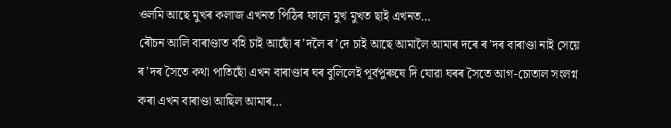ওলমি আছে মুখৰ কলাজ এখনত পিঠিৰ ফালে মুখ মুখত ছাই এখনত…
ৰৌচন আলি বাৰাণ্ডাত বহি চাই আছোঁ ৰ’দলৈ ৰ’দে চাই আছে আমালৈ আমাৰ দৰে ৰ’দৰ বাৰাণ্ডা নাই সেয়ে ৰ’দৰ সৈতে কথা পাতিছোঁ এখন বাৰাণ্ডাৰ ঘৰ বুলিলেই পূৰ্বপুৰুষে দি যোৱা ঘৰৰ সৈতে আগ-চোতাল সংলগ্ন কৰা এখন বাৰাণ্ডা আছিল আমাৰ…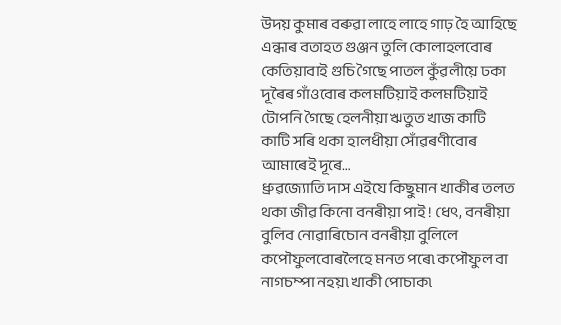উদয় কুমাৰ বৰুৱা লাহে লাহে গাঢ় হৈ আহিছে এন্ধাৰ বতাহত গুঞ্জন তুলি কোলাহলবোৰ কেতিয়াবাই গুচি গৈছে পাতল কুঁৱলীয়ে ঢকা দূৰৈৰ গাঁওবোৰ কলমটিয়াই কলমটিয়াই টোপনি গৈছে হেলনীয়া ঋতুত খাজ কাটি কাটি সৰি থকা হালধীয়া সোঁৱৰণীবোৰ আমাৰেই দূৰে…
ধ্ৰুৱজ্যোতি দাস এইযে কিছুমান খাকীৰ তলত থকা জীৱ কিনো বনৰীয়া পাই ! ধেৎ, বনৰীয়া বুলিব নোৱাৰিচোন বনৰীয়া বুলিলে কপৌফুলবোৰলৈহে মনত পৰে৷ কপৌফুল বা নাগচম্পা নহয়৷ খাকী পোচাক৷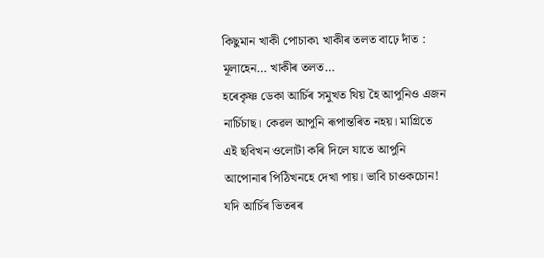কিছুমান খাকী পোচাক৷ খাকীৰ তলত বাঢ়ে দাঁত : মূলাহেন… খাকীৰ তলত…
হৰেকৃষ্ণ ডেকা আৰ্চিৰ সমুখত থিয় হৈ আপুনিও এজন নাৰ্চিচাছ। কেৱল আপুনি ৰূপান্তৰিত নহয়। মাগ্ৰিতে এই ছবিখন ওলোটা কৰি দিলে যাতে আপুনি আপোনাৰ পিঠিখনহে দেখা পায়। ভাবি চাওকচোন! যদি আৰ্চিৰ ভিতৰৰ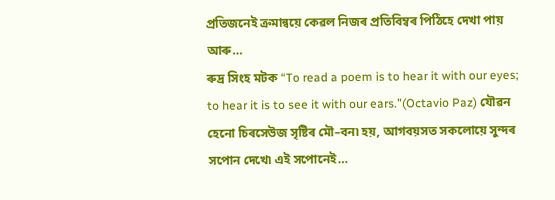প্ৰতিজনেই ক্ৰমান্বয়ে কেৱল নিজৰ প্ৰতিবিম্বৰ পিঠিহে দেখা পায় আৰু…
ৰুদ্ৰ সিংহ মটক “To read a poem is to hear it with our eyes; to hear it is to see it with our ears.”(Octavio Paz) যৌৱন হেনো চিৰসেউজ সৃষ্টিৰ মৌ–বন৷ হয়, আগবয়সত সকলোয়ে সুন্দৰ সপোন দেখে৷ এই সপোনেই…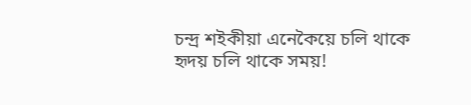চন্দ্ৰ শইকীয়া এনেকৈয়ে চলি থাকে হৃদয় চলি থাকে সময়!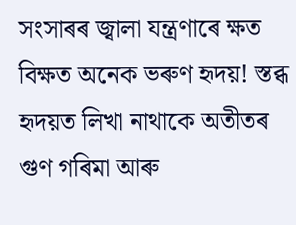সংসাৰৰ জ্বালা যন্ত্ৰণাৰে ক্ষত বিক্ষত অনেক ভৰুণ হৃদয়! স্তব্ধ হৃদয়ত লিখা নাথাকে অতীতৰ গুণ গৰিমা আৰু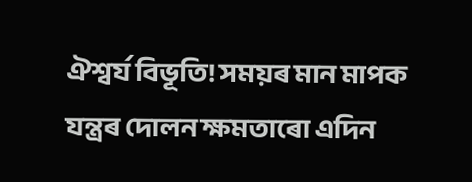ঐশ্বৰ্য বিভূতি! সময়ৰ মান মাপক যন্ত্ৰৰ দোলন ক্ষমতাৰো এদিন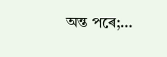অন্ত পৰে;…